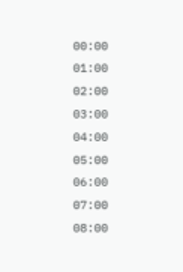00:00
01:00
02:00
03:00
04:00
05:00
06:00
07:00
08:00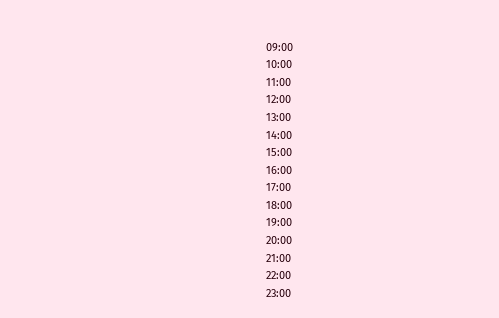09:00
10:00
11:00
12:00
13:00
14:00
15:00
16:00
17:00
18:00
19:00
20:00
21:00
22:00
23:00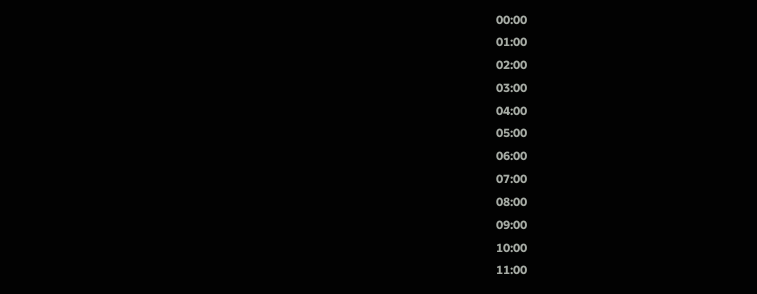00:00
01:00
02:00
03:00
04:00
05:00
06:00
07:00
08:00
09:00
10:00
11:00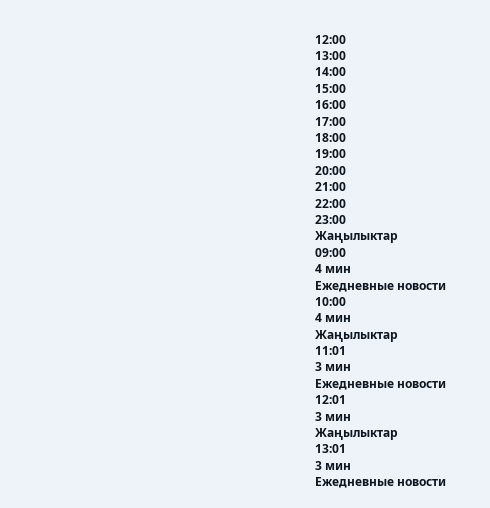12:00
13:00
14:00
15:00
16:00
17:00
18:00
19:00
20:00
21:00
22:00
23:00
Жаңылыктар
09:00
4 мин
Ежедневные новости
10:00
4 мин
Жаңылыктар
11:01
3 мин
Ежедневные новости
12:01
3 мин
Жаңылыктар
13:01
3 мин
Ежедневные новости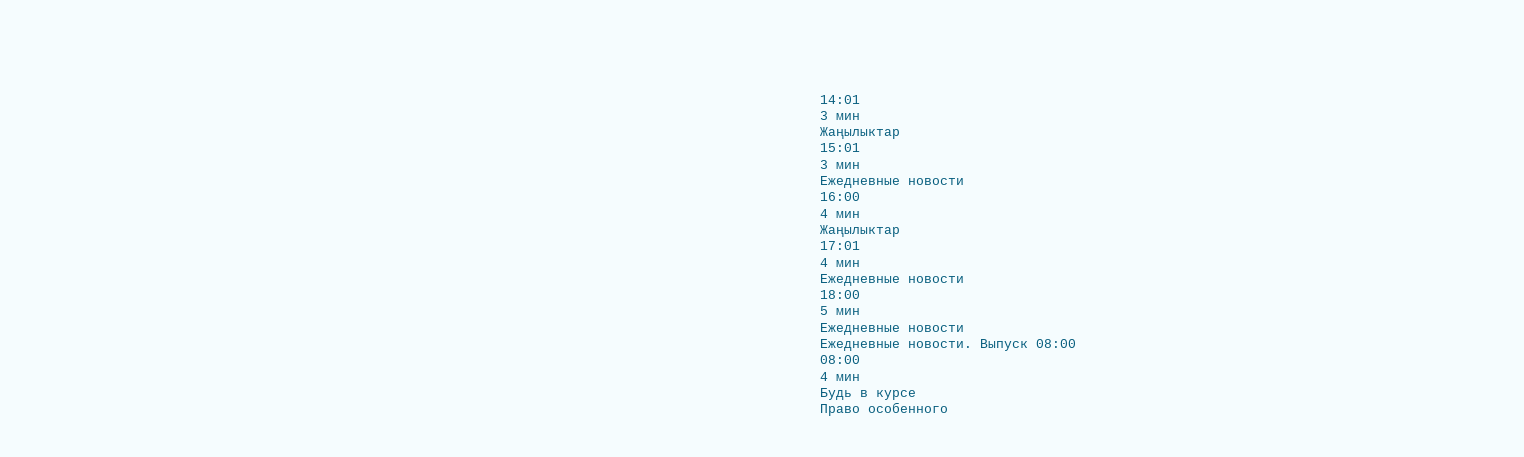14:01
3 мин
Жаңылыктар
15:01
3 мин
Ежедневные новости
16:00
4 мин
Жаңылыктар
17:01
4 мин
Ежедневные новости
18:00
5 мин
Ежедневные новости
Ежедневные новости. Выпуск 08:00
08:00
4 мин
Будь в курсе
Право особенного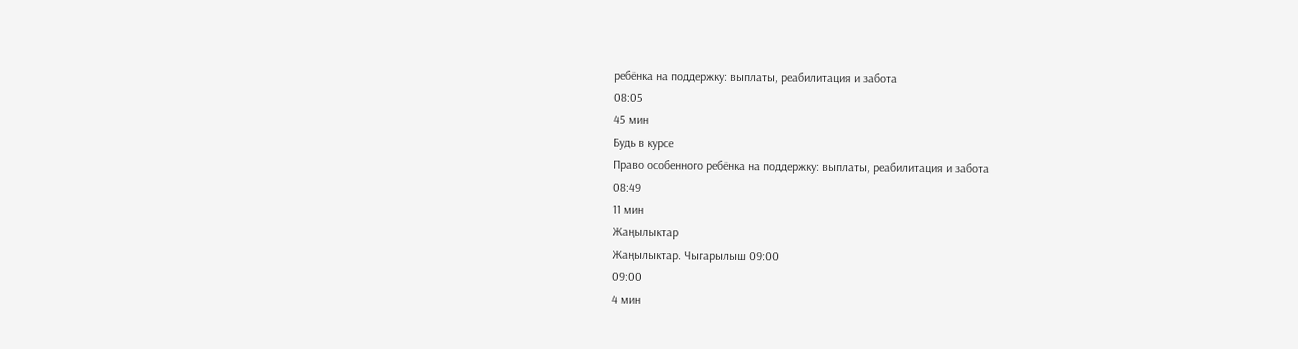ребёнка на поддержку: выплаты, реабилитация и забота
08:05
45 мин
Будь в курсе
Право особенного ребёнка на поддержку: выплаты, реабилитация и забота
08:49
11 мин
Жаңылыктар
Жаңылыктар. Чыгарылыш 09:00
09:00
4 мин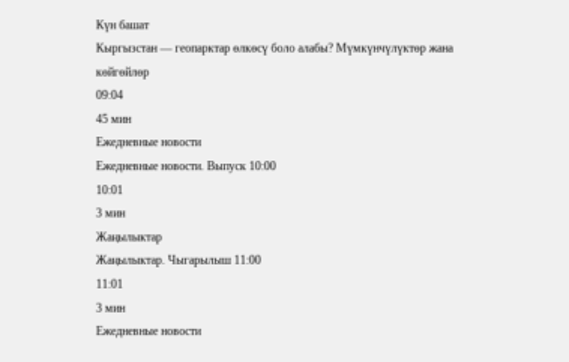Күн башат
Кыргызстан — геопарктар өлкөсү боло алабы? Мүмкүнчүлүктөр жана көйгөйлөр
09:04
45 мин
Ежедневные новости
Ежедневные новости. Выпуск 10:00
10:01
3 мин
Жаңылыктар
Жаңылыктар. Чыгарылыш 11:00
11:01
3 мин
Ежедневные новости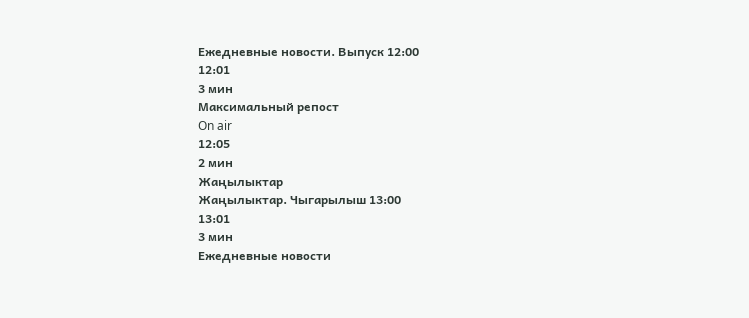Ежедневные новости. Выпуск 12:00
12:01
3 мин
Максимальный репост
On air
12:05
2 мин
Жаңылыктар
Жаңылыктар. Чыгарылыш 13:00
13:01
3 мин
Ежедневные новости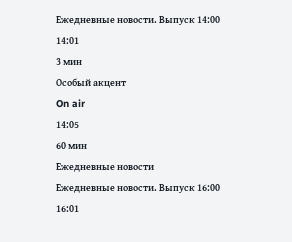Ежедневные новости. Выпуск 14:00
14:01
3 мин
Особый акцент
On air
14:05
60 мин
Ежедневные новости
Ежедневные новости. Выпуск 16:00
16:01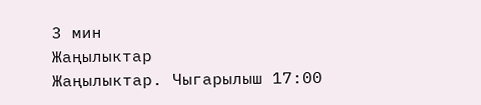3 мин
Жаңылыктар
Жаңылыктар. Чыгарылыш 17:00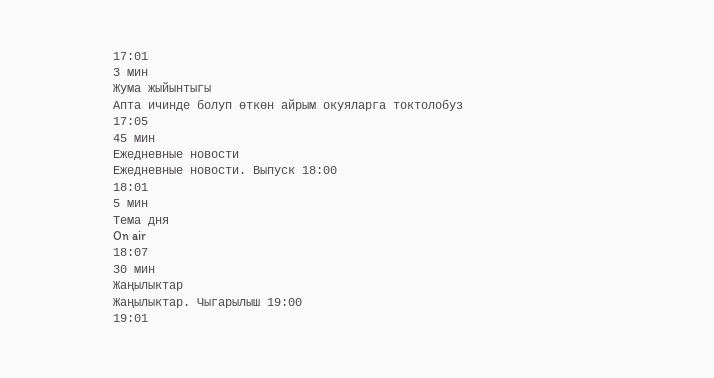17:01
3 мин
Жума жыйынтыгы
Апта ичинде болуп өткөн айрым окуяларга токтолобуз
17:05
45 мин
Ежедневные новости
Ежедневные новости. Выпуск 18:00
18:01
5 мин
Тема дня
On air
18:07
30 мин
Жаңылыктар
Жаңылыктар. Чыгарылыш 19:00
19:01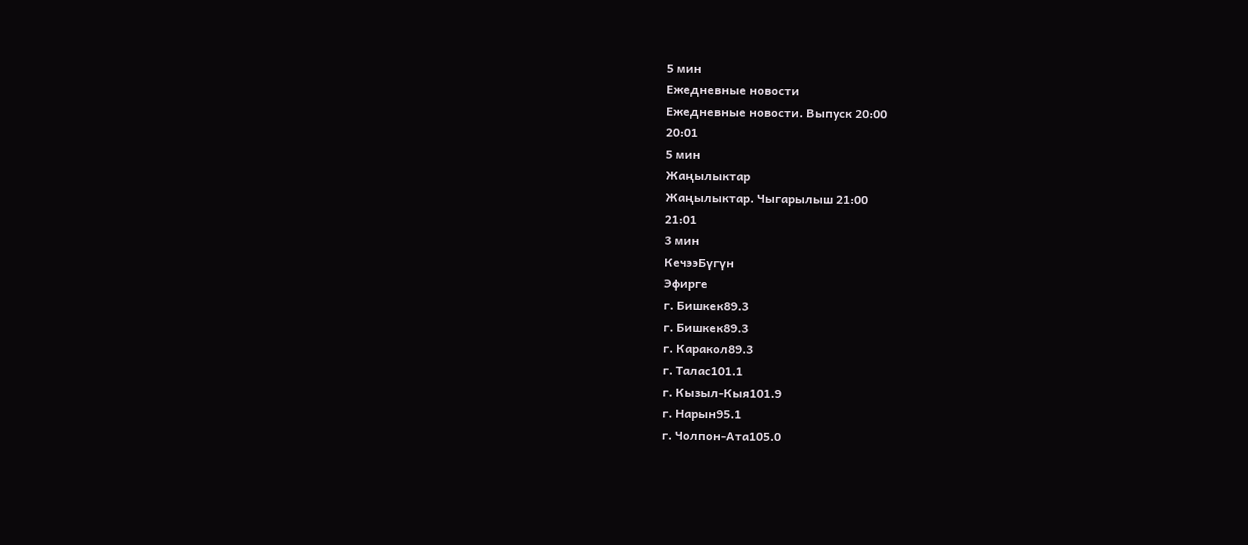5 мин
Ежедневные новости
Ежедневные новости. Выпуск 20:00
20:01
5 мин
Жаңылыктар
Жаңылыктар. Чыгарылыш 21:00
21:01
3 мин
КечээБүгүн
Эфирге
г. Бишкек89.3
г. Бишкек89.3
г. Каракол89.3
г. Талас101.1
г. Кызыл-Кыя101.9
г. Нарын95.1
г. Чолпон-Ата105.0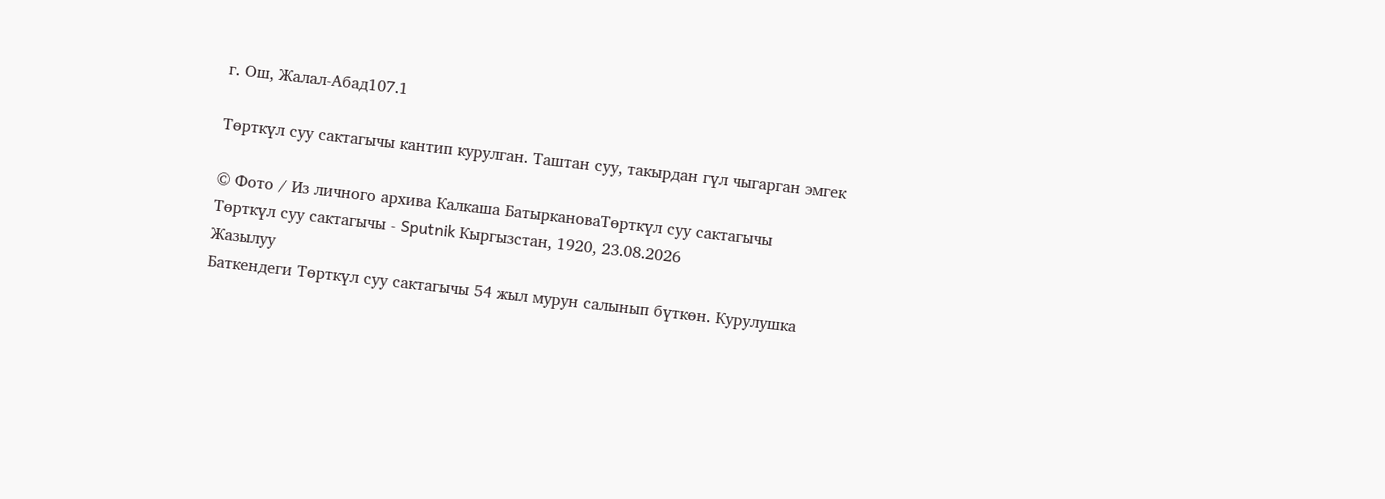г. Ош, Жалал-Абад107.1

Төрткүл суу сактагычы кантип курулган. Таштан суу, такырдан гүл чыгарган эмгек

© Фото / Из личного архива Калкаша БатыркановаТөрткүл суу сактагычы
Төрткүл суу сактагычы - Sputnik Кыргызстан, 1920, 23.08.2026
Жазылуу
Баткендеги Төрткүл суу сактагычы 54 жыл мурун салынып бүткөн. Курулушка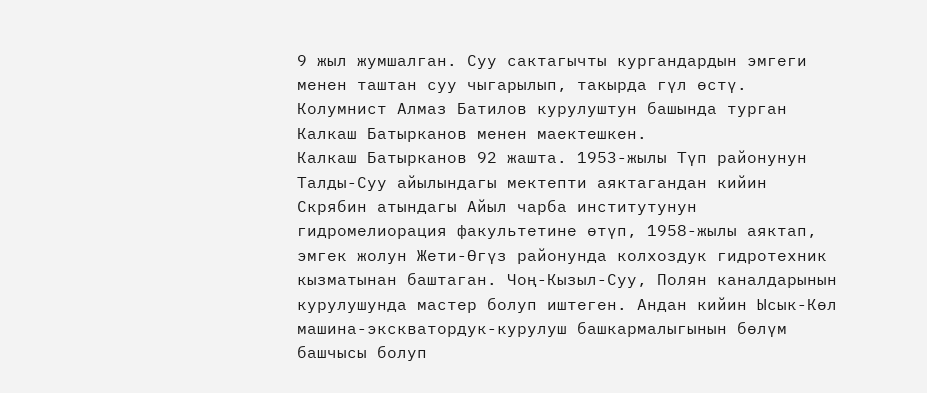9 жыл жумшалган. Суу сактагычты кургандардын эмгеги менен таштан суу чыгарылып, такырда гүл өстү. Колумнист Алмаз Батилов курулуштун башында турган Калкаш Батырканов менен маектешкен.
Калкаш Батырканов 92 жашта. 1953-жылы Түп районунун Талды-Суу айылындагы мектепти аяктагандан кийин Скрябин атындагы Айыл чарба институтунун гидромелиорация факультетине өтүп, 1958-жылы аяктап, эмгек жолун Жети-Өгүз районунда колхоздук гидротехник кызматынан баштаган. Чоң-Кызыл-Суу, Полян каналдарынын курулушунда мастер болуп иштеген. Андан кийин Ысык-Көл машина-экскватордук-курулуш башкармалыгынын бөлүм башчысы болуп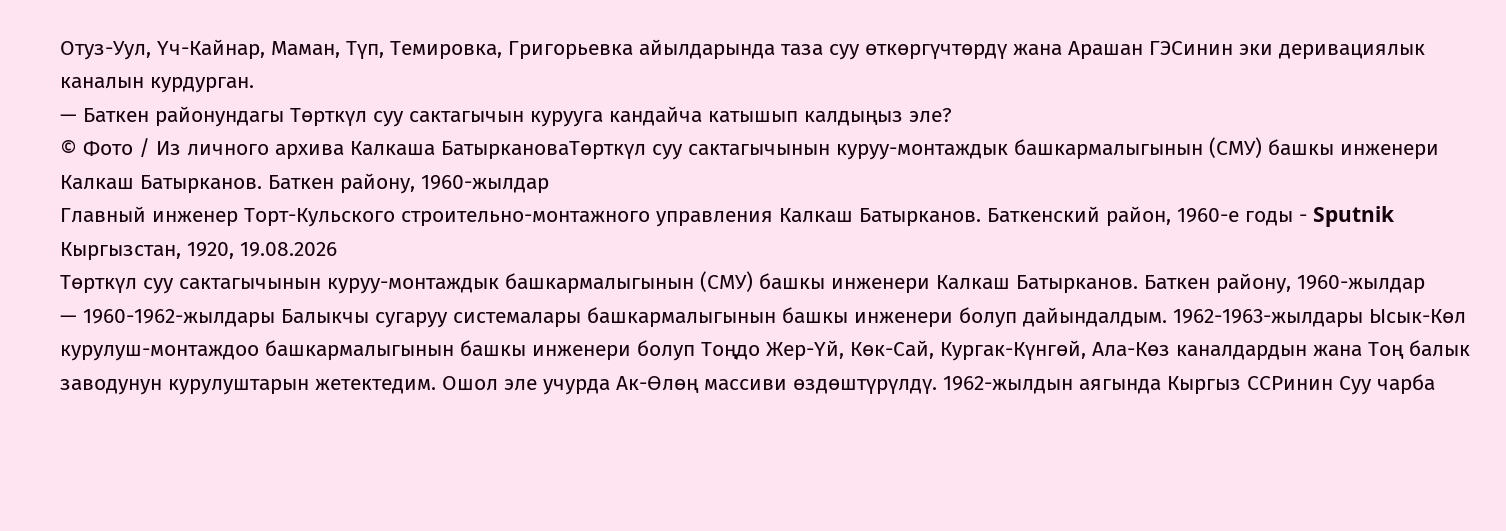Отуз-Уул, Үч-Кайнар, Маман, Түп, Темировка, Григорьевка айылдарында таза суу өткөргүчтөрдү жана Арашан ГЭСинин эки деривациялык каналын курдурган.
— Баткен районундагы Төрткүл суу сактагычын курууга кандайча катышып калдыңыз эле?
© Фото / Из личного архива Калкаша БатыркановаТөрткүл суу сактагычынын куруу-монтаждык башкармалыгынын (СМУ) башкы инженери Калкаш Батырканов. Баткен району, 1960-жылдар
Главный инженер Торт-Кульского строительно-монтажного управления Калкаш Батырканов. Баткенский район, 1960-е годы - Sputnik Кыргызстан, 1920, 19.08.2026
Төрткүл суу сактагычынын куруу-монтаждык башкармалыгынын (СМУ) башкы инженери Калкаш Батырканов. Баткен району, 1960-жылдар
— 1960-1962-жылдары Балыкчы сугаруу системалары башкармалыгынын башкы инженери болуп дайындалдым. 1962-1963-жылдары Ысык-Көл курулуш-монтаждоо башкармалыгынын башкы инженери болуп Тоңдо Жер-Үй, Көк-Сай, Кургак-Күнгөй, Ала-Көз каналдардын жана Тоң балык заводунун курулуштарын жетектедим. Ошол эле учурда Ак-Өлөң массиви өздөштүрүлдү. 1962-жылдын аягында Кыргыз ССРинин Суу чарба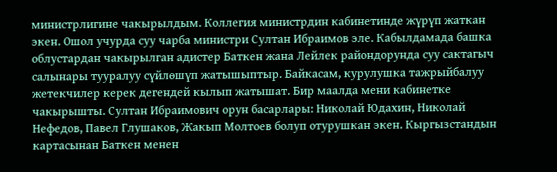министрлигине чакырылдым. Коллегия министрдин кабинетинде жүрүп жаткан экен. Ошол учурда суу чарба министри Султан Ибраимов эле. Кабылдамада башка облустардан чакырылган адистер Баткен жана Лейлек райондорунда суу сактагыч салынары тууралуу сүйлөшүп жатышыптыр. Байкасам, курулушка тажрыйбалуу жетекчилер керек дегендей кылып жатышат. Бир маалда мени кабинетке чакырышты. Султан Ибраимович орун басарлары: Николай Юдахин, Николай Нефедов, Павел Глушаков, Жакып Молтоев болуп отурушкан экен. Кыргызстандын картасынан Баткен менен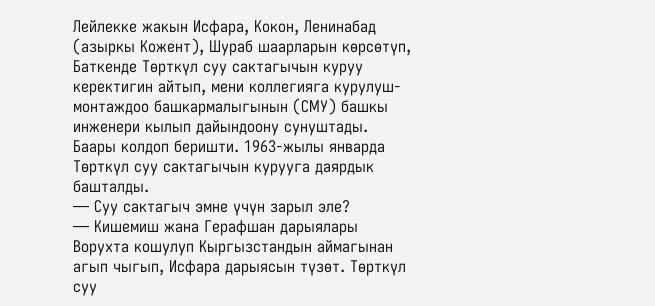Лейлекке жакын Исфара, Кокон, Ленинабад (азыркы Кожент), Шураб шаарларын көрсөтүп, Баткенде Төрткүл суу сактагычын куруу керектигин айтып, мени коллегияга курулуш-монтаждоо башкармалыгынын (СМУ) башкы инженери кылып дайындоону сунуштады. Баары колдоп беришти. 1963-жылы январда Төрткүл суу сактагычын курууга даярдык башталды.
— Суу сактагыч эмне үчүн зарыл эле?
— Кишемиш жана Герафшан дарыялары Ворухта кошулуп Кыргызстандын аймагынан агып чыгып, Исфара дарыясын түзөт. Төрткүл суу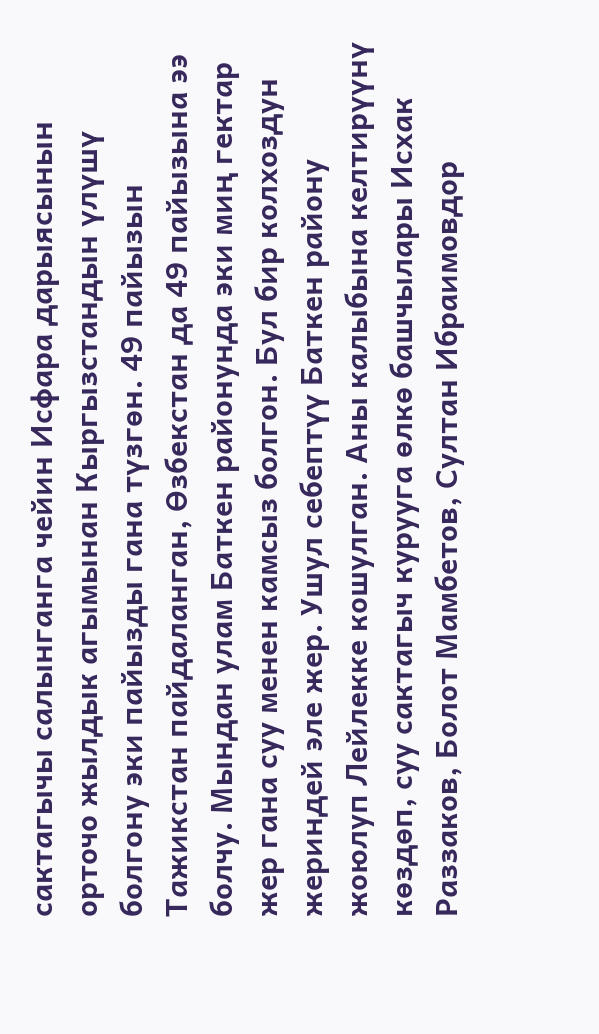сактагычы салынганга чейин Исфара дарыясынын орточо жылдык агымынан Кыргызстандын үлүшү болгону эки пайызды гана түзгөн. 49 пайызын Тажикстан пайдаланган, Өзбекстан да 49 пайызына ээ болчу. Мындан улам Баткен районунда эки миң гектар жер гана суу менен камсыз болгон. Бул бир колхоздун жериндей эле жер. Ушул себептүү Баткен району жоюлуп Лейлекке кошулган. Аны калыбына келтирүүнү көздөп, суу сактагыч курууга өлкө башчылары Исхак Раззаков, Болот Мамбетов, Султан Ибраимовдор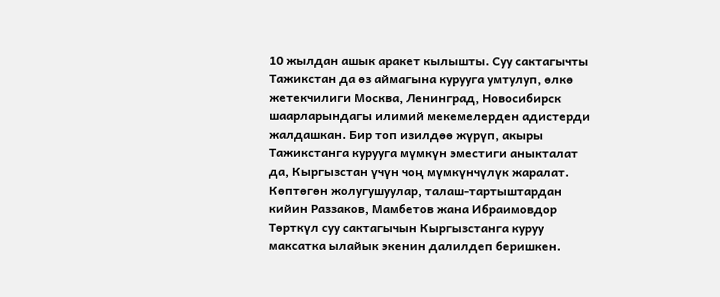10 жылдан ашык аракет кылышты. Суу сактагычты Тажикстан да өз аймагына курууга умтулуп, өлкө жетекчилиги Москва, Ленинград, Новосибирск шаарларындагы илимий мекемелерден адистерди жалдашкан. Бир топ изилдөө жүрүп, акыры Тажикстанга курууга мүмкүн эместиги аныкталат да, Кыргызстан үчүн чоң мүмкүнчүлүк жаралат. Көптөгөн жолугушуулар, талаш-тартыштардан кийин Раззаков, Мамбетов жана Ибраимовдор Төрткүл суу сактагычын Кыргызстанга куруу максатка ылайык экенин далилдеп беришкен.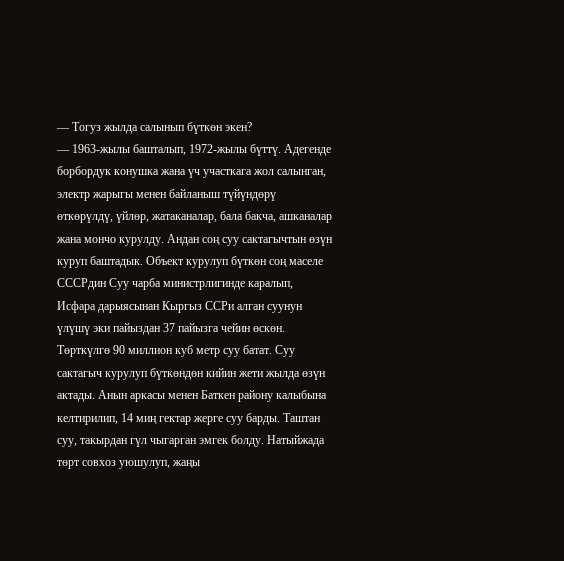— Тогуз жылда салынып бүткөн экен?
— 1963-жылы башталып, 1972-жылы бүттү. Адегенде борбордук конушка жана үч участкага жол салынган, электр жарыгы менен байланыш түйүндөрү өткөрүлдү, үйлөр, жатаканалар, бала бакча, ашканалар жана мончо курулду. Андан соң суу сактагычтын өзүн куруп баштадык. Объект курулуп бүткөн соң маселе СССРдин Суу чарба министрлигинде каралып, Исфара дарыясынан Кыргыз ССРи алган суунун үлүшү эки пайыздан 37 пайызга чейин өскөн. Төрткүлгө 90 миллион куб метр суу батат. Суу сактагыч курулуп бүткөндөн кийин жети жылда өзүн актады. Анын аркасы менен Баткен району калыбына келтирилип, 14 миң гектар жерге суу барды. Таштан суу, такырдан гүл чыгарган эмгек болду. Натыйжада төрт совхоз уюшулуп, жаңы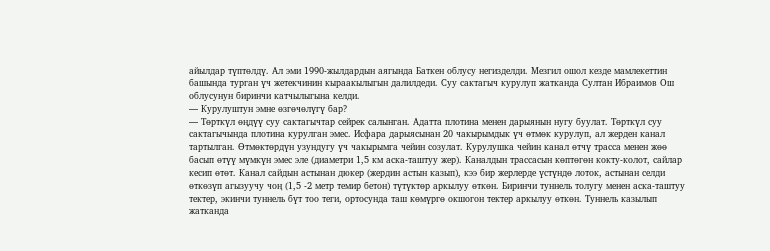айылдар түптөлдү. Ал эми 1990-жылдардын аягында Баткен облусу негизделди. Мезгил ошол кезде мамлекеттин башында турган үч жетекчинин кыраакылыгын далилдеди. Суу сактагыч курулуп жатканда Султан Ибраимов Ош облусунун биринчи катчылыгына келди.
— Курулуштун эмне өзгөчөлүгү бар?
— Төрткүл өңдүү суу сактагычтар сейрек салынган. Адатта плотина менен дарыянын нугу буулат. Төрткүл суу сактагычында плотина курулган эмес. Исфара дарыясынан 20 чакырымдык үч өтмөк курулуп, ал жерден канал тартылган. Өтмөктөрдүн узундугу үч чакырымга чейин созулат. Курулушка чейин канал өтчү трасса менен жөө басып өтүү мүмкүн эмес эле (диаметри 1,5 км аска-таштуу жер). Каналдын трассасын көптөгөн кокту-колот, сайлар кесип өтөт. Канал сайдын астынан дюкер (жердин астын казып), кээ бир жерлерде үстүндө лоток, астынан селди өткөзүп агызуучу чоң (1,5 -2 метр темир бетон) түтүктөр аркылуу өткөн. Биринчи туннель толугу менен аска-таштуу тектер, экинчи туннель бүт тоо теги, ортосунда таш көмүргө окшогон тектер аркылуу өткөн. Туннель казылып жатканда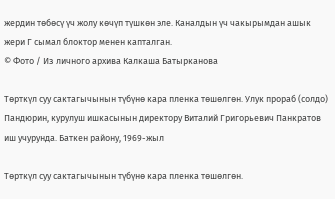жердин төбөсү үч жолу көчүп түшкөн эле. Каналдын үч чакырымдан ашык жери Г сымал блоктор менен капталган.
© Фото / Из личного архива Калкаша Батырканова

Төрткүл суу сактагычынын түбүнө кара пленка төшөлгөн. Улук прораб (солдо) Пандюрин, курулуш ишкасынын директору Виталий Григорьевич Панкратов иш учурунда. Баткен району, 1969-жыл

Төрткүл суу сактагычынын түбүнө кара пленка төшөлгөн.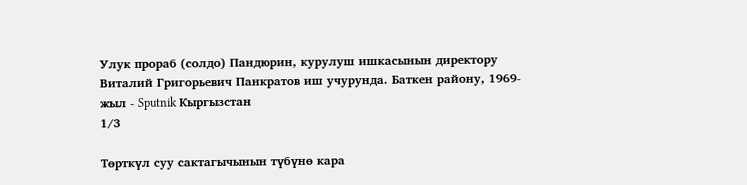Улук прораб (солдо) Пандюрин, курулуш ишкасынын директору Виталий Григорьевич Панкратов иш учурунда. Баткен району, 1969-жыл - Sputnik Кыргызстан
1/3

Төрткүл суу сактагычынын түбүнө кара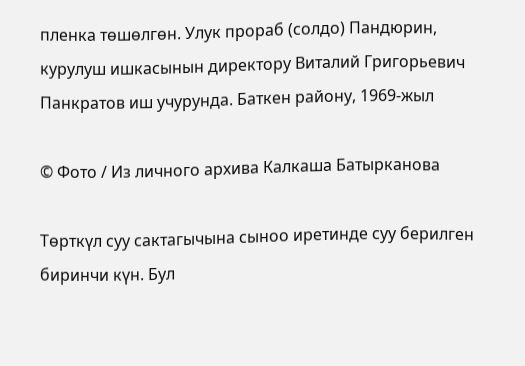пленка төшөлгөн. Улук прораб (солдо) Пандюрин, курулуш ишкасынын директору Виталий Григорьевич Панкратов иш учурунда. Баткен району, 1969-жыл

© Фото / Из личного архива Калкаша Батырканова

Төрткүл суу сактагычына сыноо иретинде суу берилген биринчи күн. Бул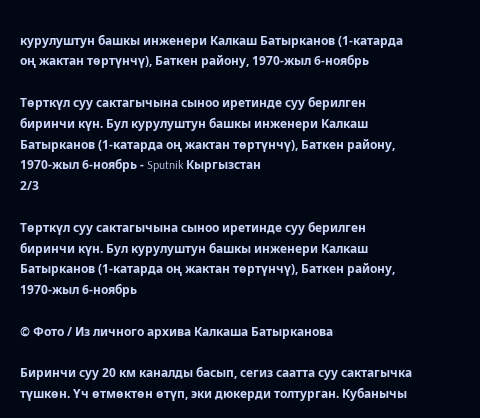курулуштун башкы инженери Калкаш Батырканов (1-катарда оң жактан төртүнчү), Баткен району, 1970-жыл 6-ноябрь

Төрткүл суу сактагычына сыноо иретинде суу берилген биринчи күн. Бул курулуштун башкы инженери Калкаш Батырканов (1-катарда оң жактан төртүнчү), Баткен району, 1970-жыл 6-ноябрь - Sputnik Кыргызстан
2/3

Төрткүл суу сактагычына сыноо иретинде суу берилген биринчи күн. Бул курулуштун башкы инженери Калкаш Батырканов (1-катарда оң жактан төртүнчү), Баткен району, 1970-жыл 6-ноябрь

© Фото / Из личного архива Калкаша Батырканова

Биринчи суу 20 км каналды басып, сегиз саатта суу сактагычка түшкөн. Үч өтмөктөн өтүп, эки дюкерди толтурган. Кубанычы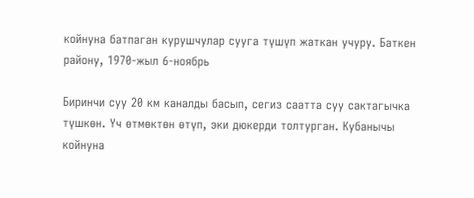койнуна батпаган курушчулар сууга түшүп жаткан учуру. Баткен району, 1970-жыл 6-ноябрь

Биринчи суу 20 км каналды басып, сегиз саатта суу сактагычка түшкөн. Үч өтмөктөн өтүп, эки дюкерди толтурган. Кубанычы койнуна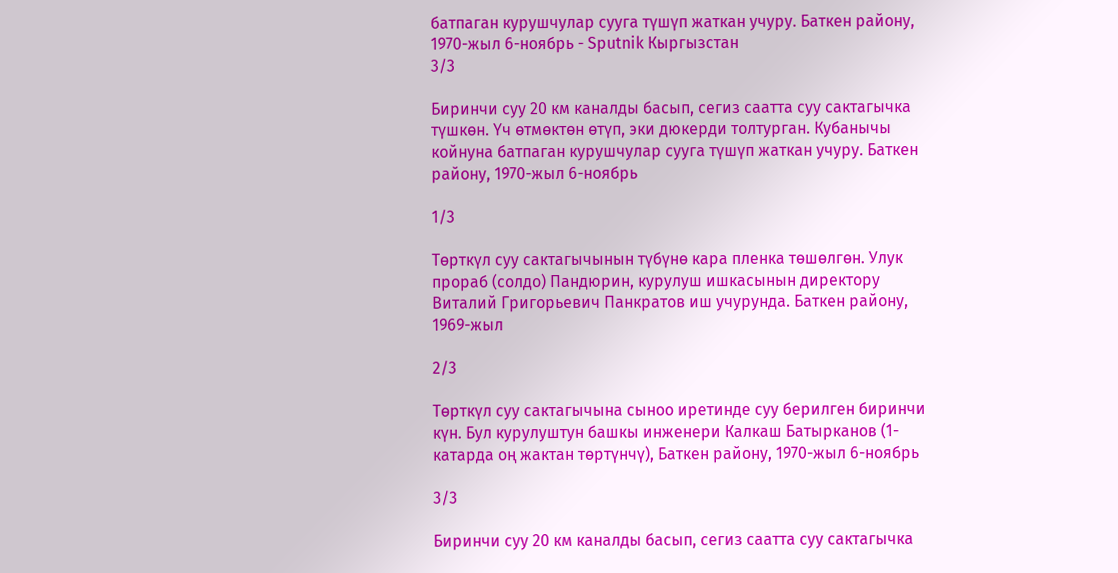батпаган курушчулар сууга түшүп жаткан учуру. Баткен району, 1970-жыл 6-ноябрь - Sputnik Кыргызстан
3/3

Биринчи суу 20 км каналды басып, сегиз саатта суу сактагычка түшкөн. Үч өтмөктөн өтүп, эки дюкерди толтурган. Кубанычы койнуна батпаган курушчулар сууга түшүп жаткан учуру. Баткен району, 1970-жыл 6-ноябрь

1/3

Төрткүл суу сактагычынын түбүнө кара пленка төшөлгөн. Улук прораб (солдо) Пандюрин, курулуш ишкасынын директору Виталий Григорьевич Панкратов иш учурунда. Баткен району, 1969-жыл

2/3

Төрткүл суу сактагычына сыноо иретинде суу берилген биринчи күн. Бул курулуштун башкы инженери Калкаш Батырканов (1-катарда оң жактан төртүнчү), Баткен району, 1970-жыл 6-ноябрь

3/3

Биринчи суу 20 км каналды басып, сегиз саатта суу сактагычка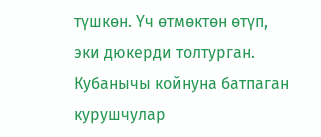түшкөн. Үч өтмөктөн өтүп, эки дюкерди толтурган. Кубанычы койнуна батпаган курушчулар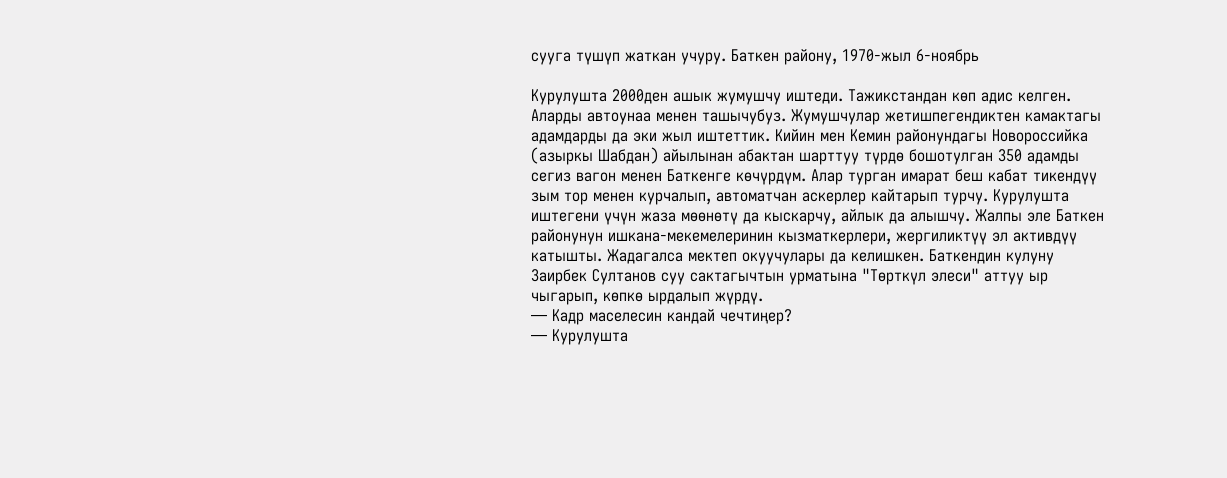сууга түшүп жаткан учуру. Баткен району, 1970-жыл 6-ноябрь

Курулушта 2000ден ашык жумушчу иштеди. Тажикстандан көп адис келген. Аларды автоунаа менен ташычубуз. Жумушчулар жетишпегендиктен камактагы адамдарды да эки жыл иштеттик. Кийин мен Кемин районундагы Новороссийка (азыркы Шабдан) айылынан абактан шарттуу түрдө бошотулган 350 адамды сегиз вагон менен Баткенге көчүрдүм. Алар турган имарат беш кабат тикендүү зым тор менен курчалып, автоматчан аскерлер кайтарып турчу. Курулушта иштегени үчүн жаза мөөнөтү да кыскарчу, айлык да алышчу. Жалпы эле Баткен районунун ишкана-мекемелеринин кызматкерлери, жергиликтүү эл активдүү катышты. Жадагалса мектеп окуучулары да келишкен. Баткендин кулуну Заирбек Султанов суу сактагычтын урматына "Төрткүл элеси" аттуу ыр чыгарып, көпкө ырдалып жүрдү.
— Кадр маселесин кандай чечтиңер?
— Курулушта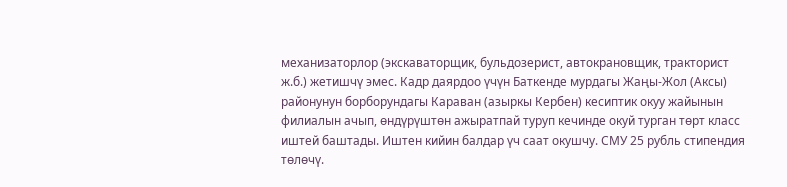механизаторлор (экскаваторщик, бульдозерист, автокрановщик, тракторист ж.б.) жетишчү эмес. Кадр даярдоо үчүн Баткенде мурдагы Жаңы-Жол (Аксы) районунун борборундагы Караван (азыркы Кербен) кесиптик окуу жайынын филиалын ачып, өндүрүштөн ажыратпай туруп кечинде окуй турган төрт класс иштей баштады. Иштен кийин балдар үч саат окушчу. СМУ 25 рубль стипендия төлөчү.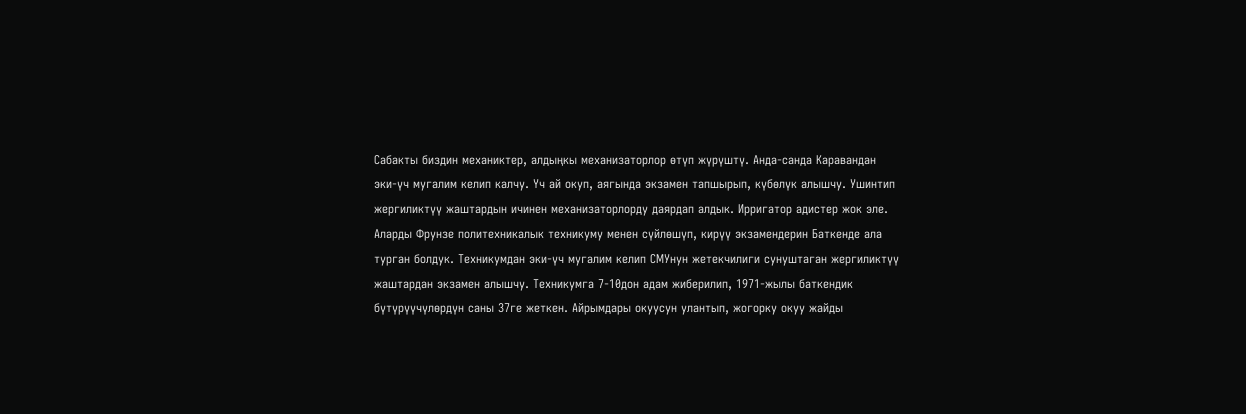Сабакты биздин механиктер, алдыңкы механизаторлор өтүп жүрүштү. Анда-санда Каравандан эки-үч мугалим келип калчу. Үч ай окуп, аягында экзамен тапшырып, күбөлүк алышчу. Ушинтип жергиликтүү жаштардын ичинен механизаторлорду даярдап алдык. Ирригатор адистер жок эле. Аларды Фрунзе политехникалык техникуму менен сүйлөшүп, кирүү экзамендерин Баткенде ала турган болдук. Техникумдан эки-үч мугалим келип СМУнун жетекчилиги сунуштаган жергиликтүү жаштардан экзамен алышчу. Техникумга 7-10дон адам жиберилип, 1971-жылы баткендик бүтүрүүчүлөрдүн саны 37ге жеткен. Айрымдары окуусун улантып, жогорку окуу жайды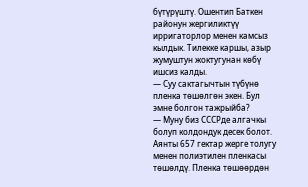бүтүрүштү. Ошентип Баткен районун жергиликтүү ирригаторлор менен камсыз кылдык. Тилекке каршы, азыр жумуштун жоктугунан көбү ишсиз калды.
— Суу сактагычтын түбүнө пленка төшөлгөн экен. Бул эмне болгон тажрыйба?
— Муну биз СССРде алгачкы болуп колдондук десек болот. Аянты 657 гектар жерге толугу менен полиэтилен пленкасы төшөлдү. Пленка төшөөрдөн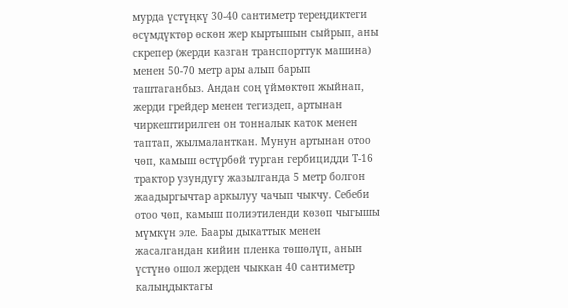мурда үстүңкү 30-40 сантиметр тереңдиктеги өсүмдүктөр өскөн жер кыртышын сыйрып, аны скрепер (жерди казган транспорттук машина) менен 50-70 метр ары алып барып таштаганбыз. Андан соң үймөктөп жыйнап, жерди грейдер менен тегиздеп, артынан чиркештирилген он тонналык каток менен таптап, жылмаланткан. Мунун артынан отоо чөп, камыш өстүрбөй турган гербицидди Т-16 трактор узундугу жазылганда 5 метр болгон жаадыргычтар аркылуу чачып чыкчу. Себеби отоо чөп, камыш полиэтиленди көзөп чыгышы мүмкүн эле. Баары дыкаттык менен жасалгандан кийин пленка төшөлүп, анын үстүнө ошол жерден чыккан 40 сантиметр калыңдыктагы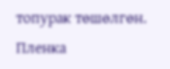топурак төшөлгөн. Пленка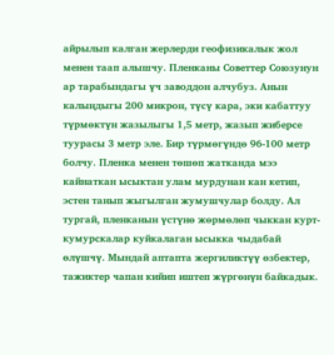айрылып калган жерлерди геофизикалык жол менен таап алышчу. Пленканы Советтер Союзунун ар тарабындагы үч заводдон алчубуз. Анын калыңдыгы 200 микрон, түсү кара, эки кабаттуу түрмөктүн жазылыгы 1,5 метр, жазып жиберсе туурасы 3 метр эле. Бир түрмөгүндө 96-100 метр болчу. Пленка менен төшөп жатканда мээ кайнаткан ысыктан улам мурдунан кан кетип, эстен танып жыгылган жумушчулар болду. Ал тургай, пленканын үстүнө жөрмөлөп чыккан курт-кумурскалар куйкалаган ысыкка чыдабай өлүшчү. Мындай аптапта жергиликтүү өзбектер, тажиктер чапан кийип иштеп жүргөнүн байкадык.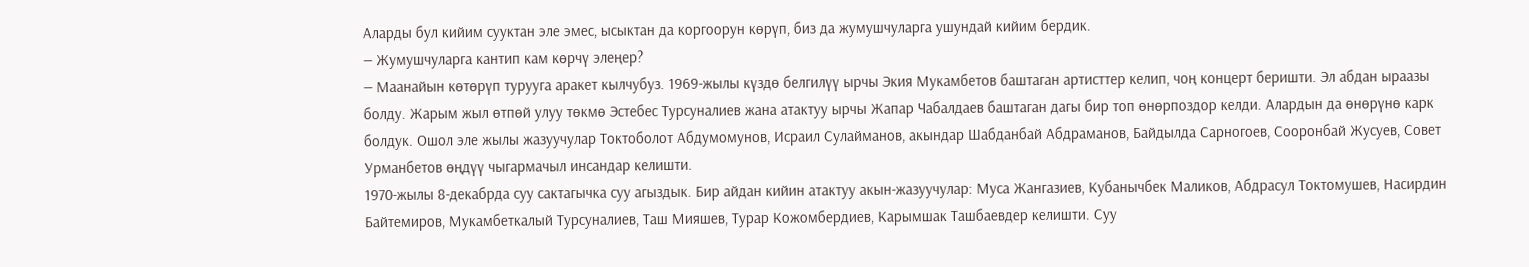Аларды бул кийим сууктан эле эмес, ысыктан да коргоорун көрүп, биз да жумушчуларга ушундай кийим бердик.
— Жумушчуларга кантип кам көрчү элеңер?
— Маанайын көтөрүп турууга аракет кылчубуз. 1969-жылы күздө белгилүү ырчы Экия Мукамбетов баштаган артисттер келип, чоң концерт беришти. Эл абдан ыраазы болду. Жарым жыл өтпөй улуу төкмө Эстебес Турсуналиев жана атактуу ырчы Жапар Чабалдаев баштаган дагы бир топ өнөрпоздор келди. Алардын да өнөрүнө карк болдук. Ошол эле жылы жазуучулар Токтоболот Абдумомунов, Исраил Сулайманов, акындар Шабданбай Абдраманов, Байдылда Сарногоев, Сооронбай Жусуев, Совет Урманбетов өңдүү чыгармачыл инсандар келишти.
1970-жылы 8-декабрда суу сактагычка суу агыздык. Бир айдан кийин атактуу акын-жазуучулар: Муса Жангазиев, Кубанычбек Маликов, Абдрасул Токтомушев, Насирдин Байтемиров, Мукамбеткалый Турсуналиев, Таш Мияшев, Турар Кожомбердиев, Карымшак Ташбаевдер келишти. Суу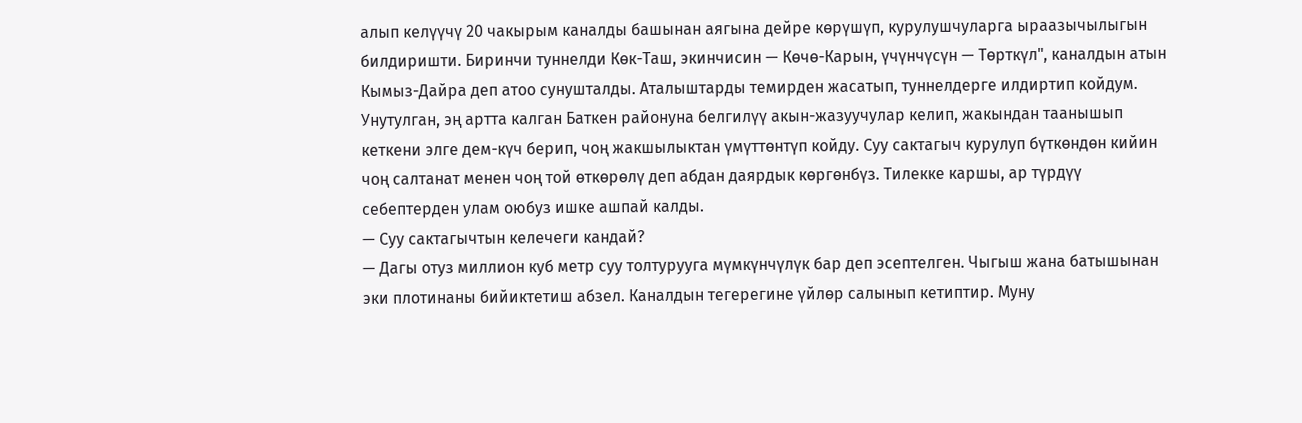алып келүүчү 20 чакырым каналды башынан аягына дейре көрүшүп, курулушчуларга ыраазычылыгын билдиришти. Биринчи туннелди Көк-Таш, экинчисин — Көчө-Карын, үчүнчүсүн — Төрткүл", каналдын атын Кымыз-Дайра деп атоо сунушталды. Аталыштарды темирден жасатып, туннелдерге илдиртип койдум. Унутулган, эң артта калган Баткен районуна белгилүү акын-жазуучулар келип, жакындан таанышып кеткени элге дем-күч берип, чоң жакшылыктан үмүттөнтүп койду. Суу сактагыч курулуп бүткөндөн кийин чоң салтанат менен чоң той өткөрөлү деп абдан даярдык көргөнбүз. Тилекке каршы, ар түрдүү себептерден улам оюбуз ишке ашпай калды.
— Суу сактагычтын келечеги кандай?
— Дагы отуз миллион куб метр суу толтурууга мүмкүнчүлүк бар деп эсептелген. Чыгыш жана батышынан эки плотинаны бийиктетиш абзел. Каналдын тегерегине үйлөр салынып кетиптир. Муну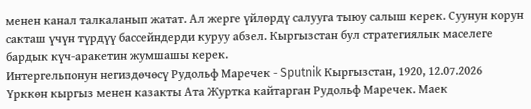менен канал талкаланып жатат. Ал жерге үйлөрдү салууга тыюу салыш керек. Суунун корун сакташ үчүн түрдүү бассейндерди куруу абзел. Кыргызстан бул стратегиялык маселеге бардык күч-аракетин жумшашы керек.
Интергельпонун негиздөчөсү Рудольф Маречек - Sputnik Кыргызстан, 1920, 12.07.2026
Үрккөн кыргыз менен казакты Ата Журтка кайтарган Рудольф Маречек. Маек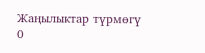Жаңылыктар түрмөгү
0